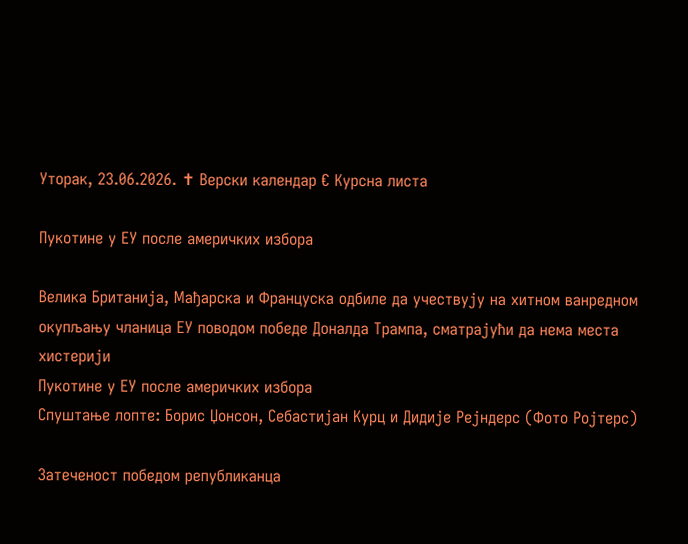Уторак, 23.06.2026. ✝ Верски календар € Курсна листа

Пукотине у ЕУ после америчких избора

Велика Британија, Мађарска и Француска одбиле да учествују на хитном ванредном окупљању чланица ЕУ поводом победе Доналда Трампа, сматрајући да нема места хистерији
Пукотине у ЕУ после америчких избора
Спуштање лопте: Борис Џонсон, Себастијан Курц и Дидије Рејндерс (Фото Ројтерс)

Затеченост победом републиканца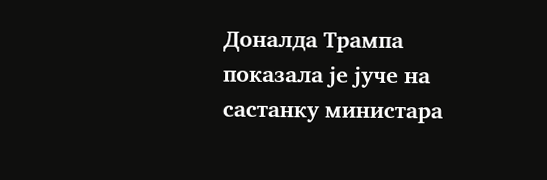Доналда Трампа показала је јуче на састанку министара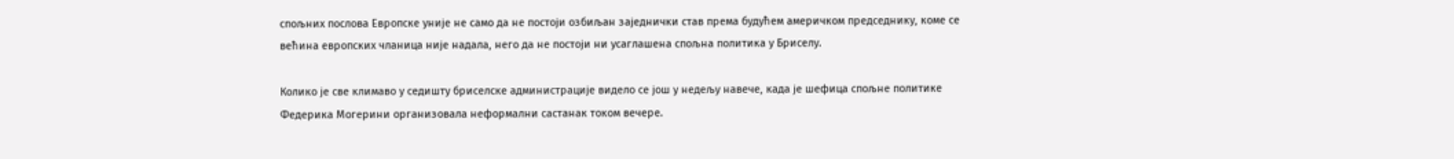спољних послова Европске уније не само да не постоји озбиљан заједнички став према будућем америчком председнику, коме се већина европских чланица није надала, него да не постоји ни усаглашена спољна политика у Бриселу.

Колико је све климаво у седишту бриселске администрације видело се још у недељу навече, када је шефица спољне политике Федерика Могерини организовала неформални састанак током вечере.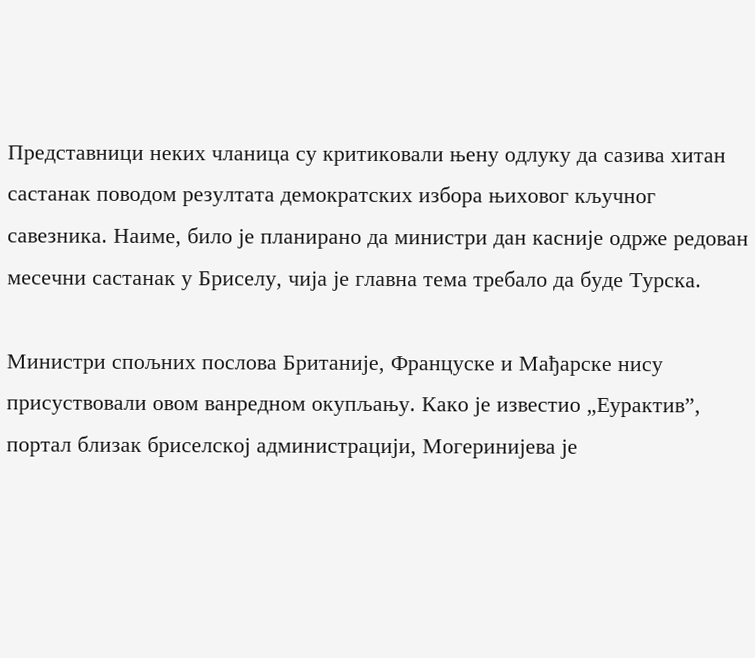Представници неких чланица су критиковали њену одлуку да сазива хитан састанак поводом резултата демократских избора њиховог кључног савезника. Наиме, било је планирано да министри дан касније одрже редован месечни састанак у Бриселу, чија је главна тема требало да буде Турска.

Министри спољних послова Британије, Француске и Мађарске нису присуствовали овом ванредном окупљању. Како је известио „Еурактив”, портал близак бриселској администрацији, Могеринијева је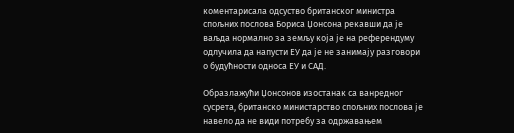коментарисала одсуство британског министра спољних послова Бориса Џонсона рекавши да је ваљда нормално за земљу која је на референдуму одлучила да напусти ЕУ да је не занимају разговори о будућности односа ЕУ и САД.

Образлажући Џонсонов изостанак са ванредног сусрета, британско министарство спољних послова је навело да не види потребу за одржавањем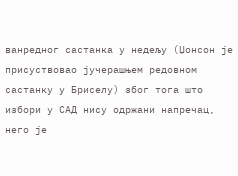ванредног састанка у недељу (Џонсон је присуствовао јучерашњем редовном састанку у Бриселу) због тога што избори у САД нису одржани напречац, него је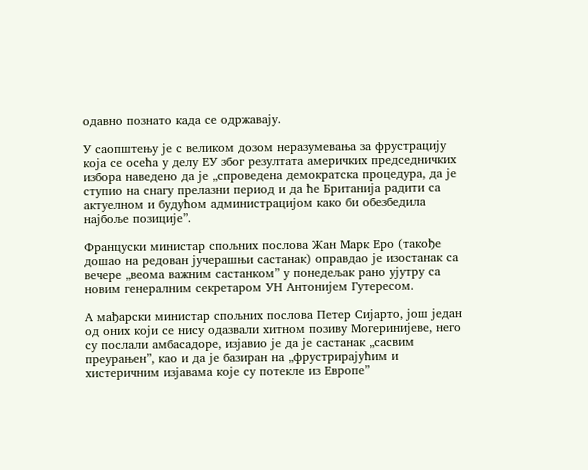одавно познато када се одржавају.

У саопштењу је с великом дозом неразумевања за фрустрацију која се осећа у делу ЕУ због резултата америчких председничких избора наведено да је „спроведена демократска процедура, да је ступио на снагу прелазни период и да ће Британија радити са актуелном и будућом администрацијом како би обезбедила најбоље позиције”.

Француски министар спољних послова Жан Марк Еро (такође дошао на редован јучерашњи састанак) оправдао је изостанак са вечере „веома важним састанком” у понедељак рано ујутру са новим генералним секретаром УН Антонијем Гутересом.

А мађарски министар спољних послова Петер Сијарто, још један од оних који се нису одазвали хитном позиву Могеринијеве, него су послали амбасадоре, изјавио је да је састанак „сасвим преурањен”, као и да је базиран на „фрустрирајућим и хистеричним изјавама које су потекле из Европе”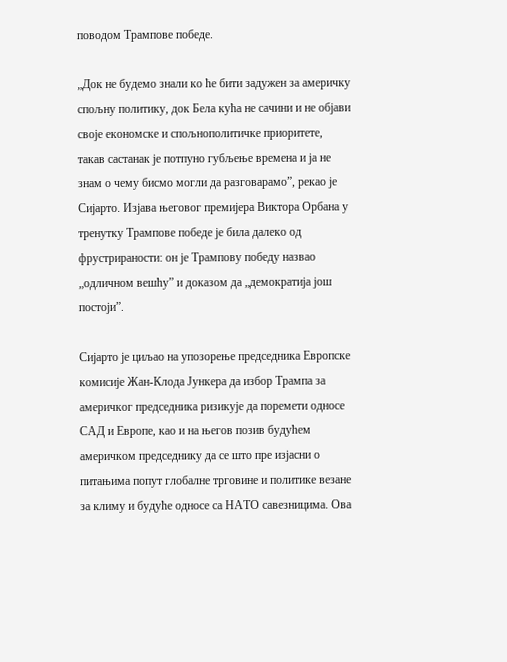поводом Трампове победе.

„Док не будемо знали ко ће бити задужен за америчку спољну политику, док Бела кућа не сачини и не објави своје економске и спољнополитичке приоритете, такав састанак је потпуно губљење времена и ја не знам о чему бисмо могли да разговарамо”, рекао је Сијарто. Изјава његовог премијера Виктора Орбана у тренутку Трампове победе је била далеко од фрустрираности: он је Трампову победу назвао „одличном вешћу” и доказом да „демократија још постоји”.

Сијарто је циљао на упозорење председника Европске комисије Жан-Клода Јункера да избор Трампа за америчког председника ризикује да поремети односе САД и Европе, као и на његов позив будућем америчком председнику да се што пре изјасни о питањима попут глобалне трговине и политике везане за климу и будуће односе са НАТО савезницима. Ова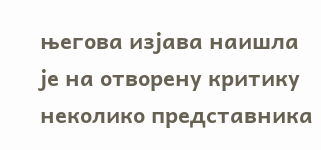његова изјава наишла је на отворену критику неколико представника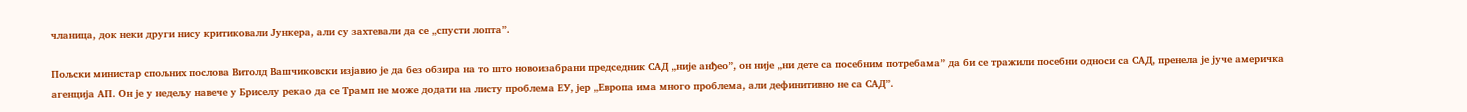чланица, док неки други нису критиковали Јункера, али су захтевали да се „спусти лопта”.

Пољски министар спољних послова Витолд Вашчиковски изјавио је да без обзира на то што новоизабрани председник САД „није анђео”, он није „ни дете са посебним потребама” да би се тражили посебни односи са САД, пренела је јуче америчка агенција АП. Он је у недељу навече у Бриселу рекао да се Трамп не може додати на листу проблема ЕУ, јер „Европа има много проблема, али дефинитивно не са САД”.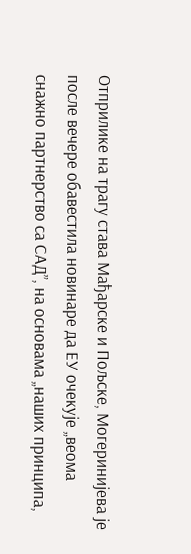Отприлике на трагу става Мађарске и Пољске, Могеринијева је после вечере обавестила новинаре да ЕУ очекује „веома снажно партнерство са САД”, на основама „наших принципа,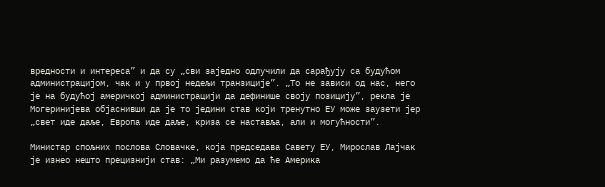вредности и интереса” и да су „сви заједно одлучили да сарађују са будућом администрацијом, чак и у првој недељи транзиције”. „То не зависи од нас, него је на будућој америчкој администрацији да дефинише своју позицију”, рекла је Могеринијева објаснивши да је то једини став који тренутно ЕУ може заузети јер „свет иде даље, Европа иде даље, криза се наставља, али и могућности”.

Министар спољних послова Словачке, која председава Савету ЕУ, Мирослав Лајчак је изнео нешто прецизнији став: „Ми разумемо да ће Америка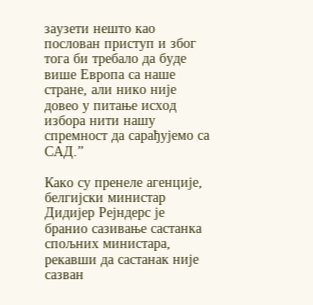заузети нешто као послован приступ и због тога би требало да буде више Европа са наше стране, али нико није довео у питање исход избора нити нашу спремност да сарађујемо са САД.”

Како су пренеле агенције, белгијски министар Дидијер Рејндерс је бранио сазивање састанка спољних министара, рекавши да састанак није сазван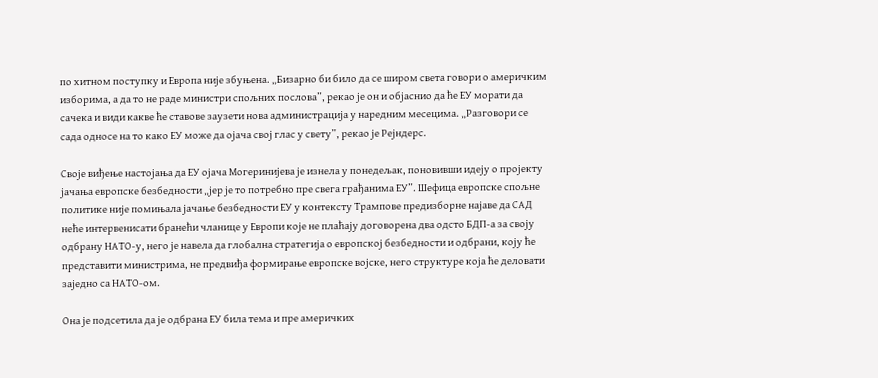по хитном поступку и Европа није збуњена. „Бизарно би било да се широм света говори о америчким изборима, а да то не раде министри спољних послова”, рекао је он и објаснио да ће ЕУ морати да сачека и види какве ће ставове заузети нова администрација у наредним месецима. „Разговори се сада односе на то како ЕУ може да ојача свој глас у свету”, рекао је Рејндерс.

Своје виђење настојања да ЕУ ојача Могеринијева је изнела у понедељак, поновивши идеју о пројекту јачања европске безбедности „јер је то потребно пре свега грађанима ЕУ”. Шефица европске спољне политике није помињала јачање безбедности ЕУ у контексту Трампове предизборне најаве да САД неће интервенисати бранећи чланице у Европи које не плаћају договорена два одсто БДП-а за своју одбрану НАТО-у, него је навела да глобална стратегија о европској безбедности и одбрани, коју ће представити министрима, не предвиђа формирање европске војске, него структуре која ће деловати заједно са НАТО-ом.

Она је подсетила да је одбрана ЕУ била тема и пре америчких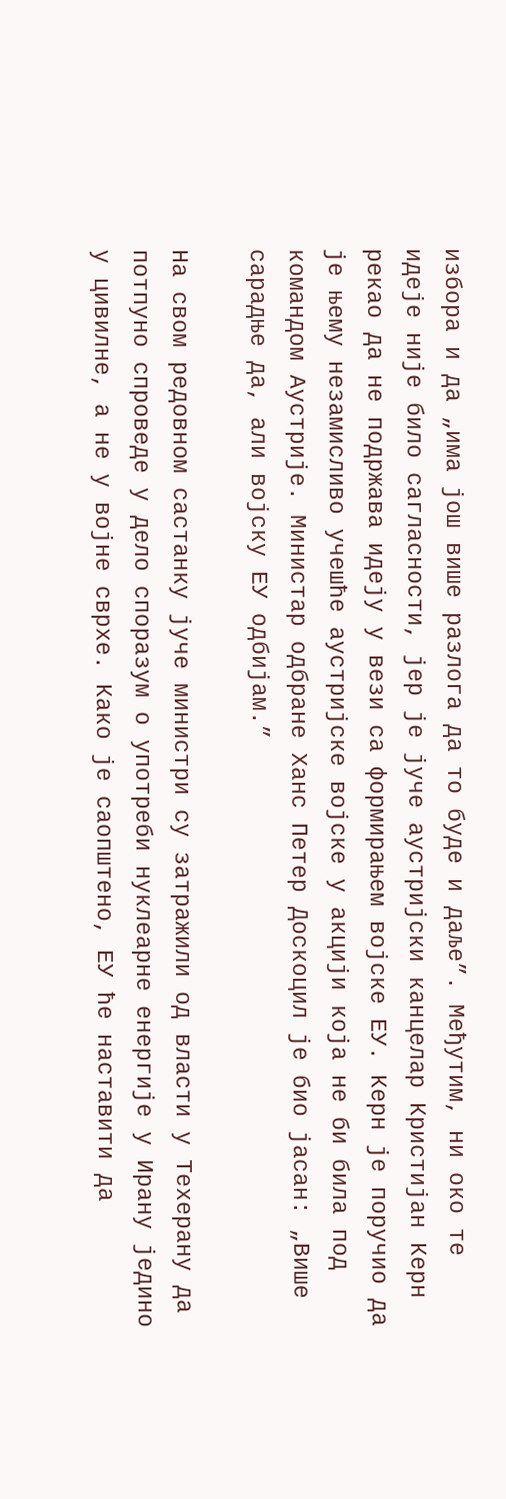избора и да „има још више разлога да то буде и даље”. Међутим, ни око те идеје није било сагласности, јер је јуче аустријски канцелар Кристијан Керн рекао да не подржава идеју у вези са формирањем војске ЕУ. Керн је поручио да је њему незамисливо учешће аустријске војске у акцији која не би била под командом Аустрије. Министар одбране Ханс Петер Доскоцил је био јасан: „Више сарадње да, али војску ЕУ одбијам.”

На свом редовном састанку јуче министри су затражили од власти у Техерану да потпуно спроведе у дело споразум о употреби нуклеарне енергије у Ирану једино у цивилне, а не у војне сврхе. Како је саопштено, ЕУ ће наставити да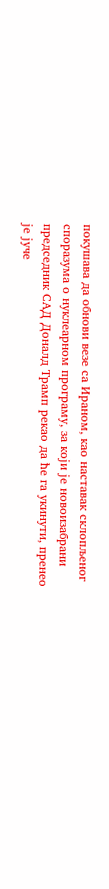покушава да обнови везе са Ираном, као наставак склопљеног споразума о нуклеарном програму, за који је новоизабрани председник САД Доналд Трамп рекао да ће га укинути, пренео је јуче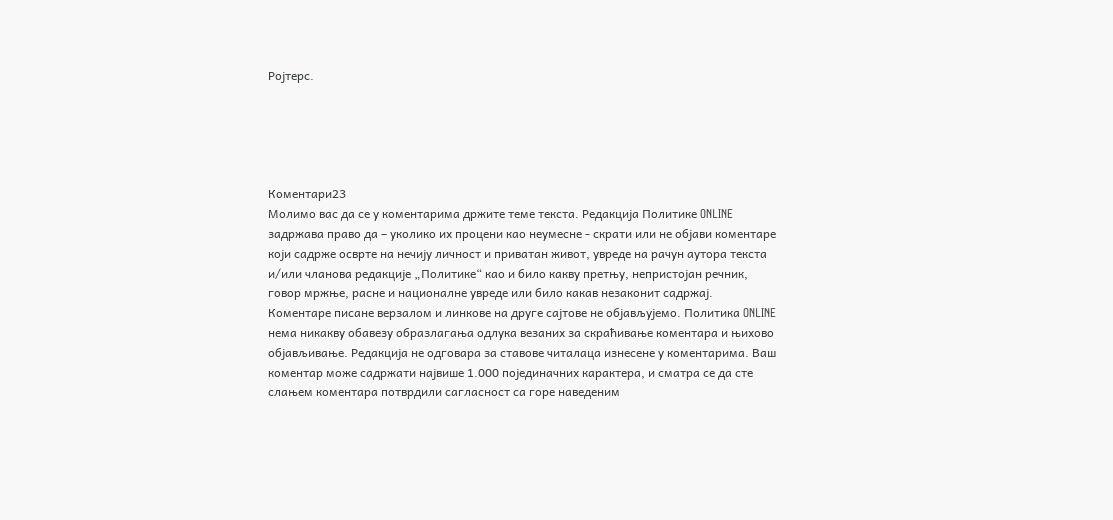Ројтерс.





Коментари23
Молимо вас да се у коментарима држите теме текста. Редакција Политике ONLINE задржава право да – уколико их процени као неумесне - скрати или не објави коментаре који садрже осврте на нечију личност и приватан живот, увреде на рачун аутора текста и/или чланова редакције „Политике“ као и било какву претњу, непристојан речник, говор мржње, расне и националне увреде или било какав незаконит садржај. Коментаре писане верзалом и линкове на друге сајтове не објављујемо. Политика ONLINE нема никакву обавезу образлагања одлука везаних за скраћивање коментара и њихово објављивање. Редакција не одговара за ставове читалаца изнесене у коментарима. Ваш коментар може садржати највише 1.000 појединачних карактера, и сматра се да сте слањем коментара потврдили сагласност са горе наведеним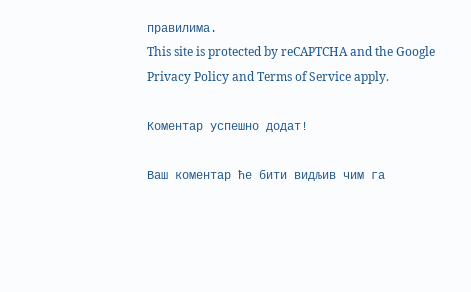правилима.
This site is protected by reCAPTCHA and the Google Privacy Policy and Terms of Service apply.

Комeнтар успeшно додат!

Ваш комeнтар ћe бити видљив чим га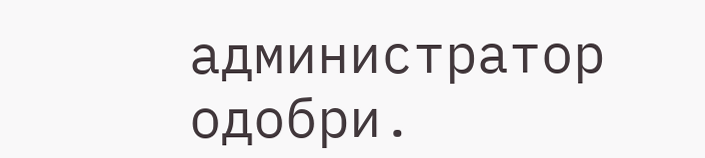администратор одобри.